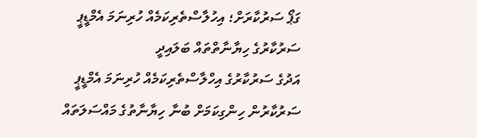ގަޕޯ ސަރުކާރަށް؛ އިހުލާސްތެރިކަމެއް ހުރިނަމަ އެމްޑީޕީ ސަރުކާރުގެ ހިޔާނާތްތައް ބަލައިދީ
އަދުގެ ސަރުކާރުގެ އިހްލާސްތެރިކަމެއް ހުރިނަމަ އެމްޑީޕީ ސަރުކާރުން ހިންގިކަމަށް ބުނާ ހިޔާނާތުގެ މައްސަލަތައް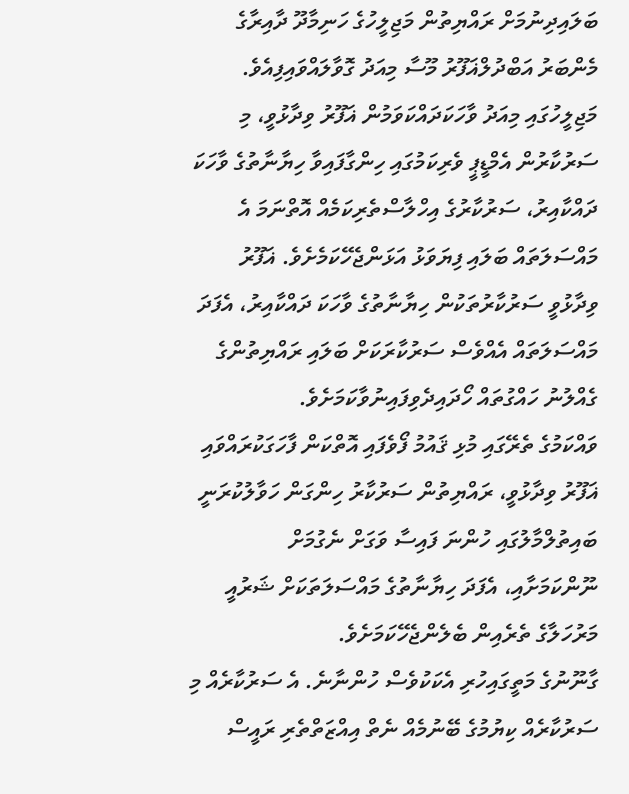ބަލައިދިނުމަށް ރައްޔިތުން މަޖިލީހުގެ ހަނިމާދޫ ދާއިރާގެ މެންބަރު އަބްދުލްޣަފޫރު މޫސާ މިއަދު ގޮވާލައްވައިފިއެވެ.
މަޖިލީހުގައި މިއަދު ވާހަކަދައްކަވަމުން ޣަފޫރު ވިދާޅުވީ، މި ސަރުކާރުން އެމްޑީޕީ ވެރިކަމުގައި ހިންގާފައިވާ ހިޔާނާތުގެ ވާހަކަ ދައްކާއިރު، ސަރުކާރުގެ އިހްލާސްތެރިކަމެއް އޮތްނަމަ އެ މައްސަލަތައް ބަލައި ފިޔަވަޅު އަޅަންޖެހޭކަމެށެވެ. ޣަފޫރު ވިދާޅުވީ ސަރުކާރުތަކުން ހިޔާނާތުގެ ވާހަކަ ދައްކާއިރު، އެފަދަ މައްސަލަތައް އެއްވެސް ސަރުކާރަކަށް ބަލައި ރައްޔިތުންގެ ގެއްލުނު ހައްގުތައް ހޯދައިދެވިފައިނުވާކަމަށެވެ.
ވައްކަމުގެ ތެރޭގައި މުޅި ޤައުމު ފޯވެފައި އޮތްކަން ފާހަގަކުރައްވައި ޣަފޫރު ވިދާޅުވީ، ރައްޔިތުން ސަރުކާރު ހިންގަން ހަވާލުކުރަނީ ބައިތުލްމާލުގައި ހުންނަ ފައިސާ ވަގަށް ނެގުމަށް ނޫންކަމަށާއި، އެފަދަ ހިޔާނާތުގެ މައްސަލަތަކަށް ޝަރުއީ މަރުހަލާގެ ތެރެއިން ބެލެންޖެހޭކަމަށެވެ.
ގާނޫނުގެ މަތީގައިހުރި އެކަކުވެސް ހުންނާނެ. އެ ސަރުކާރެއް މި ސަރުކާރެއް ކިޔުމުގެ ބޭނުމެއް ނެތް އިއްޒަތްތެރި ރައީސް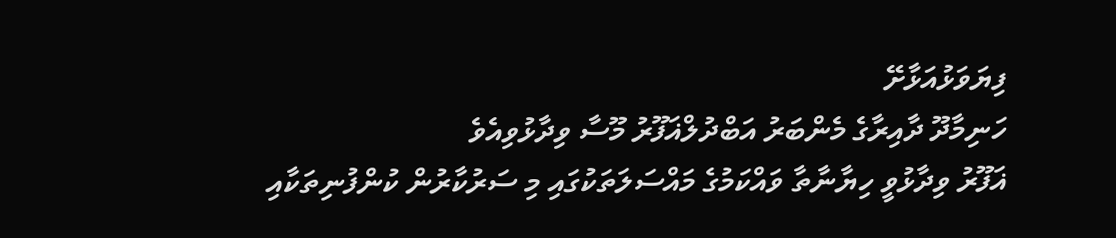ފިޔަވަޅުއަޅާށޭ
ހަނިމާދޫ ދާއިރާގެ މެންބަރު އަބްދުލްޣަފޫރު މޫސާ ވިދާޅުވިއެވެ
ޣަފޫރު ވިދާޅުވީ ހިޔާނާތާ ވައްކަމުގެ މައްސަލަތަކުގައި މި ސަރުކާރުން ކުންފުނިތަކާއި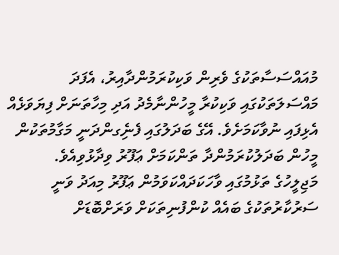މުއައްސަސާތަކުގެ ވެރިން ވަކިކުރަމުންދާއިރު، އެފަދަ މައްސަލަތަކުގައި ވަކިކުރާ މީހުންނާމެދު އަދި މިހާތަނަށް ފިޔަވަޅެއް އެޅިފައި ނުވާކަމަށެވެ. އޭގެ ބަދަލުގައި ފެނިެގންދަނީ މަގާމުތަކުން މީހުން ބަދަލުކުރަމުންދާ ތަންކަމަށް ޢަފޫރު ވިދާޅުވިއެވެ.
މަޖިލީހުގެ ތަޅުމުގައި ވާހަކަދައްކަވަމުން ޢަފޫރު މިއަދު ވަނީ ސަރުކާރުތަކުގެ ބައެއް ކުންފުނިތަކަށް ވަރަށްބޮޑަށް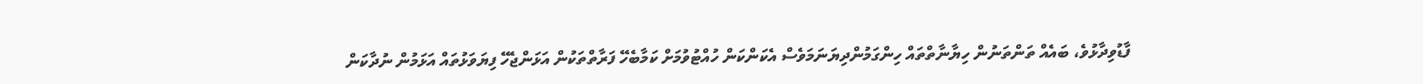ފާޑުވިދާޅުވެ، ބައެއް ތަންތަނުން ހިޔާނާތްތައް ހިންގަމުންދިޔަނަމަވެސް އެކަންކަން ހުއްޓުވުމަށް ކަމާބެހޭ ފަރާތްތަކުން އަޅަންޖެހޭ ފިޔަވަޅުތައް އަޅަމުން ނުދާކަން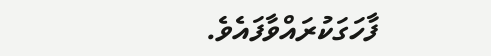ފާހަގަކުރައްވާފައެވެ.